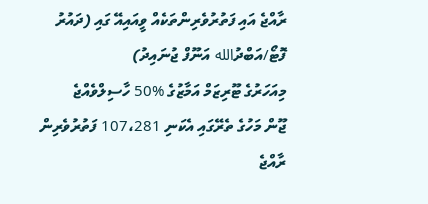ރާއްޖެ އައި ފަތުރުވެރިންތަކެއް ވީއައިއޭ ގައި (ދައުރު ފޮޓޯ/އަބްދުالله އަނޫފް ޖުނައިދު)
މިއަހަރުގެ ޓޫރިޒަމް އަމާޒުގެ %50 ހާސިލްވެއްޖެ
ޖޫން މަހުގެ ތެރޭގައި އެކަނި 107،281 ފަތުރުވެރިން ރާއްޖެ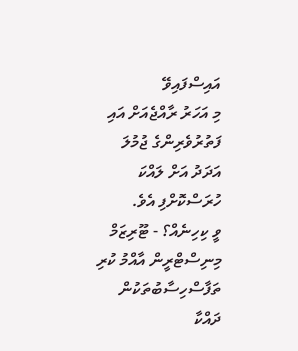އައިސްފައިވޭ
މި އަހަރު ރާއްޖެއަށް އައި ފަތުރުވެރިންގެ ޖުމުލަ އަދަދު އަށް ލައްކަ ހުރަސްކޮށްފި އެވެ.
ވީ ކިހިނެއް؟ - ޓޫރިޒަމް މިނިސްޓްރީން އާއްމު ކުރި ތަފާސްހިސާބުތަކުން ދައްކާ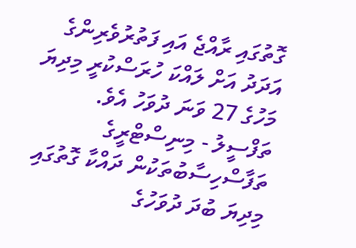ގޮތުގައި ރާއްޖެ އައި ފަތުރުވެރިންގެ އަދަދު އަށް ލައްކަ ހުރަސްކުރީ މިދިޔަ މަހުގެ 27 ވަނަ ދުވަހު އެވެ.
ތަފްސީލު - މިނިސްޓްރީގެ ތަފާސްހިސާބުތަކުން ދައްކާ ގޮތުގައި މިދިޔަ ބުދަ ދުވަހުގެ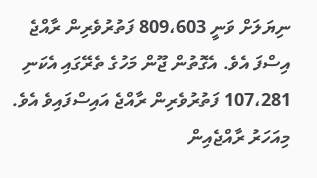ނިޔަލަށް ވަނީ 809،603 ފަތުރުވެރިން ރާއްޖެ އިސްފަ އެވެ. އެގޮތުން ޖޫން މަހުގެ ތެރޭގައި އެކަނި 107،281 ފަތުރުވެރިން ރާއްޖެ އައިސްފައިވެ އެވެ.
މިއަހަރު ރާއްޖެއިން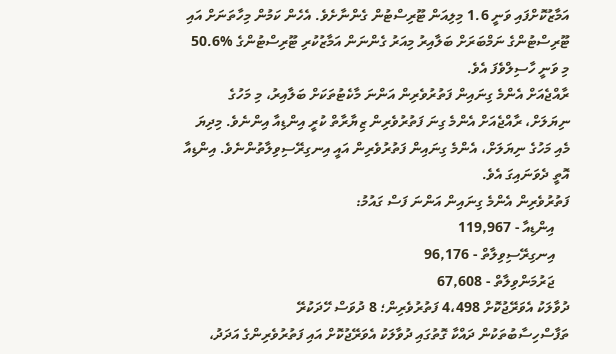އަމާޒުކޮށްފައި ވަނީ 1.6 މިލިއަން ޓޫރިސްޓުން ގެންނާށެވެ. އެހެން ކަމުން މިހާތަނަށް އައި ޓޫރިސްޓުންގެ ނަމްބަރަށް ބަލާއިރު މިއަރު ގެންނަން އަމާޒުކުރި ޓޫރިސްޓުންގެ %50.6 މި ވަނީ ހާސިލްވެފަ އެވެ.
ރާއްޖެއަށް އެންމެ ގިނައިން ފަތުރުވެރިން އަންނަ މާކެޓުތަކަށް ބަލާއިރު، މި މަހުގެ ނިޔަލަށް، ރާއްޖެއަށް އެންމެ ގިނަ ފަތުރުވެރިން ޒިޔާރާތް ކުރީ އިންޑިއާ އިންނެވެ. މިދިޔަ މެއި މަހުގެ ނިޔަލަށް، އެންމެ ގިނައިން ފަތުރުވެރިން އައީ އިނގިރޭސިވިލާތުންނެވެ. އިންޑިއާ އޮތީ ދެވަނައިގަ އެވެ.
ފަތުރުވެރިން އެންމެ ގިނައިން އަންނަ ފަސް ގައުމު:
    އިންޑިއާ - 119,967
    އިނގިރޭސިވިލާތް - 96,176
    ޖަރުމަންވިލާތް - 67,608
ދުވާލަކު އެވަރޭޖުކޮށް 4،498 ފަތުރުވެރިން؛ 8 ދުވަސް ހޭދަކުރޭ
ތަފާސްހިސާބުތަކުން ދައްކާ ގޮތުގައި ދުވާލަކު އެވަރޭޖުކޮށް އައި ފަތުރުވެރިންގެ އަދަދު،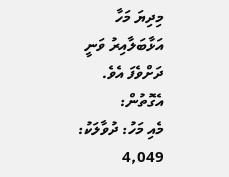މިދިޔަ މަހާ އަޅާބަލާއިރު ވަނީ ދަށްވެފަ އެވެ. އެގޮތުން:
މެއި މަހު: ދުވާލަކު: 4,049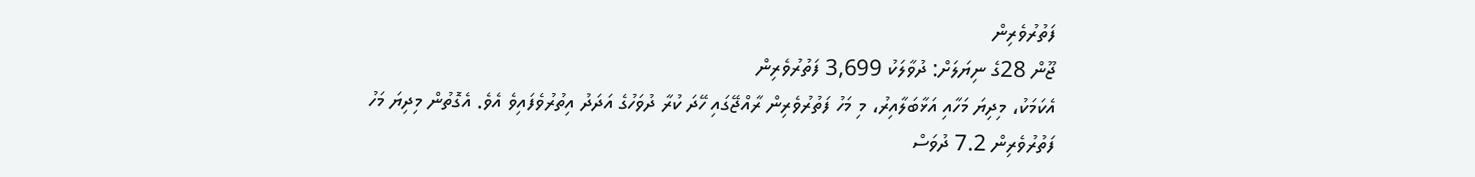ފަތުރުވެރިން
ޖޫން 28ގެ ނިޔަލަށް: ދުވާލަކު 3,699 ފަތުރުވެރިން
އެކަމަކު، މިދިޔަ މަހާއި އަޅާބަލާއިރު، މި މަހު ފަތުރުވެރިން ރާއްޖޭގައި ހޭދަ ކުރާ ދުވަހުގެ އަދަދު އިތުރުވެފައިވެ އެވެ. އެގޮތުން މިދިޔަ މަހު ފަތުރުވެރިން 7.2 ދުވަސް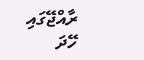ރާއްޖޭގައި ހޭދަ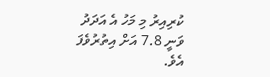ކުރިއިރު މި މަހު އެ އަދަދު ވަނީ 7.8 އަށް އިތުރުވެފަ އެވެ.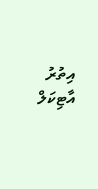އިތުރު އާޓިކަލް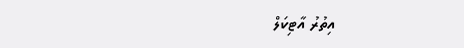އިތުރު އާޓިކަލް